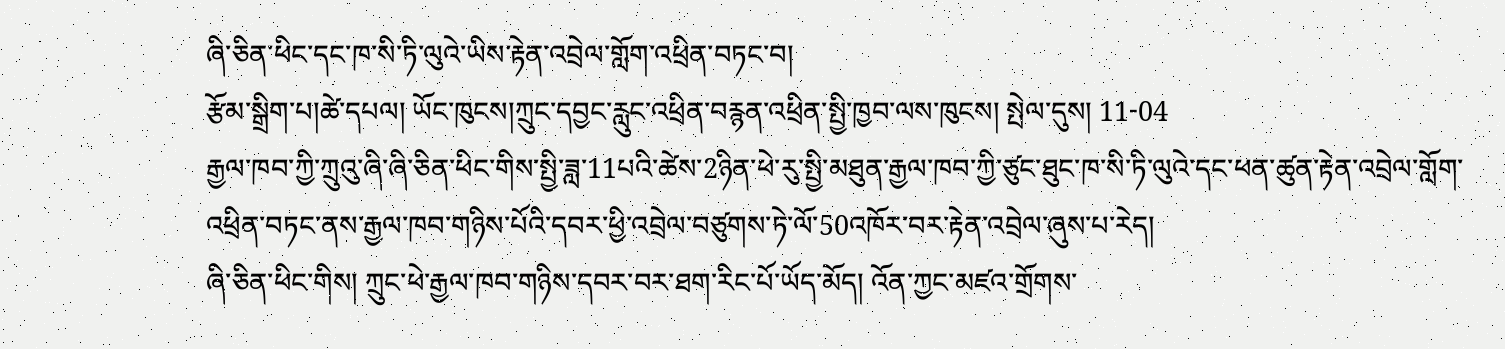ཞི་ཅིན་ཕིང་དང་ཁ་སི་ཏི་ལུའེ་ཡིས་རྟེན་འབྲེལ་གློག་འཕྲིན་བཏང་བ།
རྩོམ་སྒྲིག་པ།ཚེ་དཔལ། ཡོང་ཁུངས།ཀྲུང་དབྱང་རླུང་འཕྲིན་བརྙན་འཕྲིན་སྤྱི་ཁྱབ་ལས་ཁུངས། སྤེལ་དུས། 11-04
རྒྱལ་ཁབ་ཀྱི་ཀྲུའུ་ཞི་ཞི་ཅིན་ཕིང་གིས་སྤྱི་ཟླ་11པའི་ཚེས་2ཉིན་ཕེ་རུ་སྤྱི་མཐུན་རྒྱལ་ཁབ་ཀྱི་ཙུང་ཐུང་ཁ་སི་ཏི་ལུའེ་དང་ཕན་ཚུན་རྟེན་འབྲེལ་གློག་འཕྲིན་བཏང་ནས་རྒྱལ་ཁབ་གཉིས་པོའི་དབར་ཕྱི་འབྲེལ་བཙུགས་ཏེ་ལོ་50འཁོར་བར་རྟེན་འབྲེལ་ཞུས་པ་རེད།
ཞི་ཅིན་ཕིང་གིས། ཀྲུང་ཕེ་རྒྱལ་ཁབ་གཉིས་དབར་བར་ཐག་རིང་པོ་ཡོད་མོད། འོན་ཀྱང་མཛའ་གྲོགས་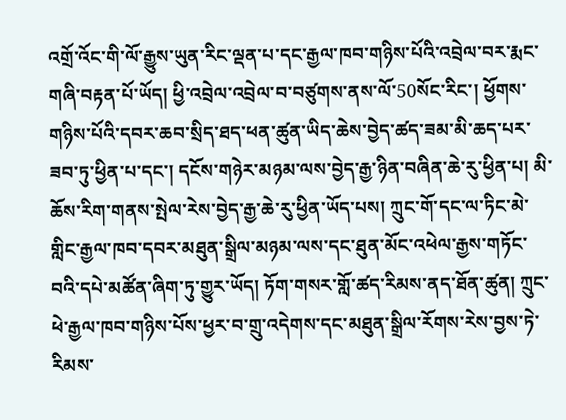འགྲོ་འོང་གི་ལོ་རྒྱུས་ཡུན་རིང་ལྡན་པ་དང་རྒྱལ་ཁབ་གཉིས་པོའི་འབྲེལ་བར་རྨང་གཞི་བརྟན་པོ་ཡོད། ཕྱི་འབྲེལ་འབྲེལ་བ་བཙུགས་ནས་ལོ་50སོང་རིང་། ཕྱོགས་གཉིས་པོའི་དབར་ཆབ་སྲིད་ཐད་ཕན་ཚུན་ཡིད་ཆེས་བྱེད་ཚད་ཟམ་མི་ཆད་པར་ཟབ་ཏུ་ཕྱིན་པ་དང་། དངོས་གཉེར་མཉམ་ལས་བྱེད་རྒྱ་ཉིན་བཞིན་ཆེ་རུ་ཕྱིན་པ། མི་ཆོས་རིག་གནས་སྤེལ་རེས་བྱེད་རྒྱ་ཆེ་རུ་ཕྱིན་ཡོད་པས། ཀྲུང་གོ་དང་ལ་ཏིང་མེ་གླིང་རྒྱལ་ཁབ་དབར་མཐུན་སྒྲིལ་མཉམ་ལས་དང་ཐུན་མོང་འཕེལ་རྒྱས་གཏོང་བའི་དཔེ་མཚོན་ཞིག་ཏུ་གྱུར་ཡོད། ཏོག་གསར་གློ་ཚད་རིམས་ནད་ཐོན་ཚུན། ཀྲུང་ཕེ་རྒྱལ་ཁབ་གཉིས་པོས་ཕྱར་བ་གྲུ་འདེགས་དང་མཐུན་སྒྲིལ་རོགས་རེས་བྱས་ཏེ་རིམས་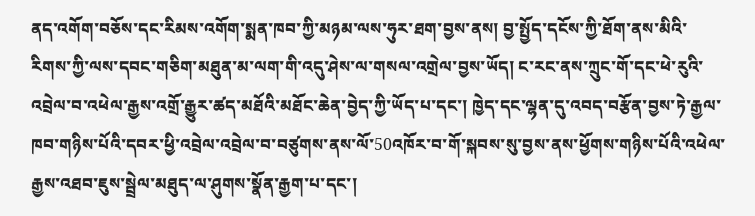ནད་འགོག་བཅོས་དང་རིམས་འགོག་སྨན་ཁབ་ཀྱི་མཉམ་ལས་ཧུར་ཐག་བྱས་ནས། བྱ་སྤྱོད་དངོས་ཀྱི་ཐོག་ནས་མིའི་རིགས་ཀྱི་ལས་དབང་གཅིག་མཐུན་མ་ལག་གི་འདུ་ཤེས་ལ་གསལ་འགྲེལ་བྱས་ཡོད། ང་རང་ནས་ཀྲུང་གོ་དང་ཕེ་རུའི་འབྲེལ་བ་འཕེལ་རྒྱས་འགྲོ་རྒྱུར་ཚད་མཐོའི་མཐོང་ཆེན་བྱེད་ཀྱི་ཡོད་པ་དང་། ཁྱེད་དང་ལྷན་དུ་འབད་བརྩོན་བྱས་ཏེ་རྒྱལ་ཁབ་གཉིས་པོའི་དབར་ཕྱི་འབྲེལ་འབྲེལ་བ་བཙུགས་ནས་ལོ་50འཁོར་བ་གོ་སྐབས་སུ་བྱས་ནས་ཕྱོགས་གཉིས་པོའི་འཕེལ་རྒྱས་འཐབ་ཇུས་སྦྲེལ་མཐུད་ལ་ཤུགས་སྣོན་རྒྱག་པ་དང་།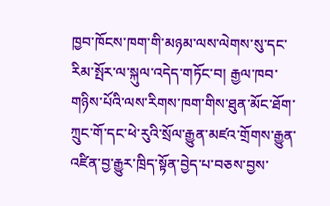ཁྱབ་ཁོངས་ཁག་གི་མཉམ་ལས་ལེགས་སུ་དང་རིམ་སྤོར་ལ་སྐུལ་འདེད་གཏོང་བ། རྒྱལ་ཁབ་གཉིས་པོའི་ལས་རིགས་ཁག་གིས་ཐུན་མོང་ཐོག་ཀྲུང་གོ་དང་ཕེ་རུའི་སྲོལ་རྒྱུན་མཛའ་གྲོགས་རྒྱུན་འཛིན་བྱ་རྒྱུར་ཁྲིད་སྟོན་བྱེད་པ་བཅས་བྱས་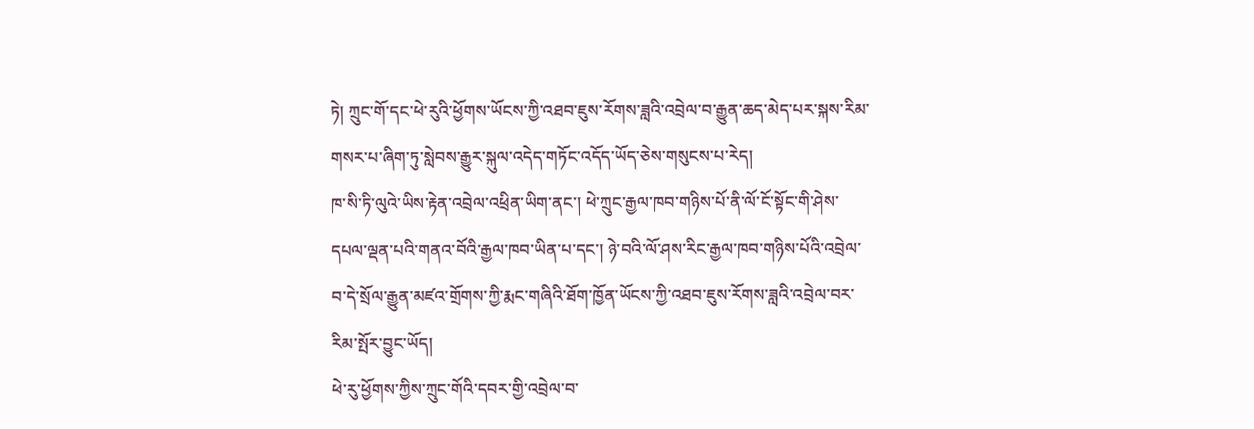ཏེ། ཀྲུང་གོ་དང་ཕེ་རུའི་ཕྱོགས་ཡོངས་ཀྱི་འཐབ་ཇུས་རོགས་ཟླའི་འབྲེལ་བ་རྒྱུན་ཆད་མེད་པར་སྐས་རིམ་གསར་པ་ཞིག་ཏུ་སླེབས་རྒྱུར་སྐུལ་འདེད་གཏོང་འདོད་ཡོད་ཅེས་གསུངས་པ་རེད།
ཁ་སི་ཏི་ལུའེ་ཡིས་རྟེན་འབྲེལ་འཕྲིན་ཡིག་ནང་། ཕེ་ཀྲུང་རྒྱལ་ཁབ་གཉིས་པོ་ནི་ལོ་ངོ་སྟོང་གི་ཤེས་དཔལ་ལྡན་པའི་གནའ་བོའི་རྒྱལ་ཁབ་ཡིན་པ་དང་། ཉེ་བའི་ལོ་ཤས་རིང་རྒྱལ་ཁབ་གཉིས་པོའི་འབྲེལ་བ་དེ་སྲོལ་རྒྱུན་མཛའ་གྲོགས་ཀྱི་རྨང་གཞིའི་ཐོག་ཁྱོན་ཡོངས་ཀྱི་འཐབ་ཇུས་རོགས་ཟླའི་འབྲེལ་བར་རིམ་སྤོར་བྱུང་ཡོད།
ཕེ་རུ་ཕྱོགས་ཀྱིས་ཀྲུང་གོའི་དབར་གྱི་འབྲེལ་བ་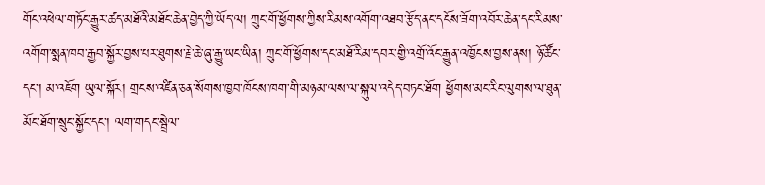གོང་འཕེལ་གཏོང་རྒྱུར་ཚད་མཐོའི་མཐོང་ཆེན་བྱེད་ཀྱི་ཡོད་ལ། ཀྲུང་གོ་ཕྱོགས་ཀྱིས་རིམས་འགོག་འཐབ་རྩོད་ནང་དངོས་ཟོག་འབོར་ཆེན་དང་རིམས་འགོག་སྨན་ཁབ་རྒྱབ་སྐྱོར་བྱས་པར་ཐུགས་རྗེ་ཆེ་ཞུ་རྒྱུ་ཡང་ཡིན། ཀྲུང་གོ་ཕྱོགས་དང་མཐོ་རིམ་དབར་གྱི་འགྲོ་འོང་རྒྱུན་འཁྱོངས་བྱས་ནས། ཉོ་ཚོང་དང་། མ་འཇོག ཡུལ་སྐོར། གྲངས་འཛིན་ཅན་སོགས་ཁྱབ་ཁོངས་ཁག་གི་མཉམ་ལས་ལ་སྐུལ་འདེད་བཏང་ཐོག ཕྱོགས་མང་རིང་ལུགས་ལ་ཐུན་མོང་ཐོག་སྲུང་སྐྱོང་དང་། ལག་གདང་སྦྲེལ་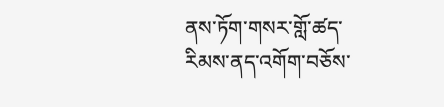ནས་ཏོག་གསར་གློ་ཚད་རིམས་ནད་འགོག་བཅོས་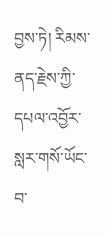བྱས་ཏེ། རིམས་ནད་རྗེས་ཀྱི་དཔལ་འབྱོར་སླར་གསོ་ཡོང་བ་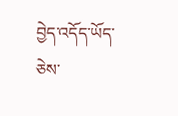བྱེད་འདོད་ཡོད་ཅེས་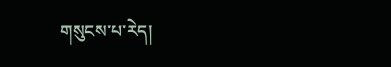གསུངས་པ་རེད།